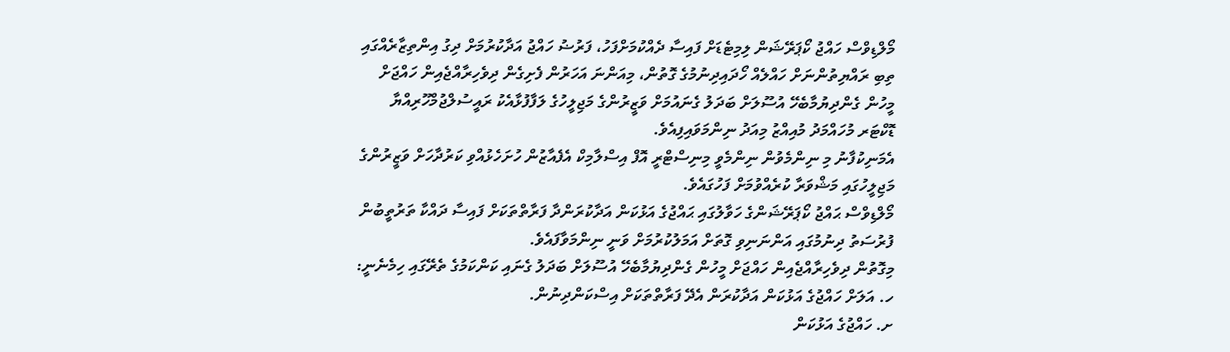މޯލްޑިވްސް ހައްޖު ކޯޕަރޭޝަން ލިމިޓެޑަށް ފައިސާ ދެއްކުމަށްފަހު، ފަރުޟު ހައްޖު އަދާކުރުމަށް ދިގު އިންތިޒާރެއްގައި ތިބި ރައްޔިތުންނަށް ހައްލެއް ހޯދައިދިނުމުގެ ގޮތުން، މިއަންނަ އަހަރުން ފެށިގެން ދިވެހިރާއްޖެއިން ހައްޖަށް މީހުން ގެންދިޔުމާބެހޭ އުސޫލަށް ބަދަލު ގެނައުމަށް ވަޒީރުންގެ މަޖިލީހުގެ ލަފާފުޅާއެކު ރައީސުލްޖުމްހޫރިއްޔާ ޑޮކްޓަރ މުހައްމަދު މުއިއްޒު މިއަދު ނިންމަވައިފިއެވެ.
އެމަނިކުފާނު މި ނިންމެވުން ނިންމެވީ މިނިސްޓްރީ އޮފް އިސްލާމިކް އެފެއާޒުން ހުށަހެޅުއްވި ކަރުދާހަށް ވަޒީރުންގެ މަޖިލީހުގައި މަޝްވަރާ ކުރެއްވުމަށް ފަހުގައެވެ.
މޯލްޑިވްސް ޙައްޖު ކޯޕަރޭޝަންގެ ހަވާލުގައި ޙައްޖުގެ އަޅުކަން އަދާކުރަންދާ ފަރާތްތަކަށް ފައިސާ ދައްކާ ތަރުތީބުން ފުރުސަތު ދިނުމުގައި އަންނަނިވި ގޮތަށް އަމަލުކުރުމަށް ވަނީ ނިންމަވާފައެވެ.
މިގޮތުން ދިވެހިރާއްޖެއިން ހައްޖަށް މީހުން ގެންދިޔުމާބެހޭ އުސޫލަށް ބަދަލު ގެނައި ކަންކަމުގެ ތެރޭގައި ހިމެނެނީ:
ހ. އަލަށް ހައްޖުގެ އަޅުކަން އަދާކުރަން އެދޭ ފަރާތްތަކަށް އިސްކަންދިނުން.
ށ. ހައްޖުގެ އަޅުކަން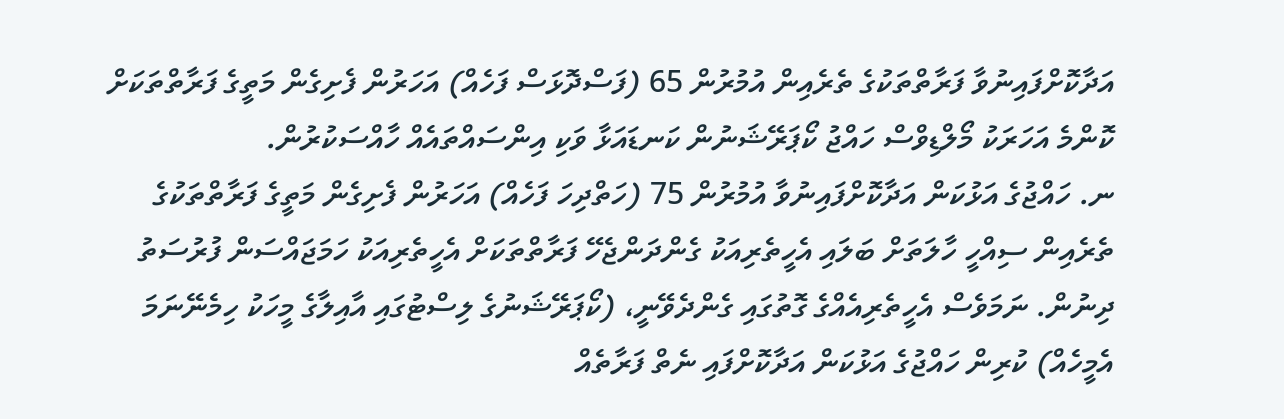އަދާކޮށްފައިނުވާ ފަރާތްތަކުގެ ތެރެއިން އުމުރުން 65 (ފަސްދޮޅަސް ފަހެއް) އަހަރުން ފެށިގެން މަތީގެ ފަރާތްތަކަށް ކޮންމެ އަހަރަކު މޯލްޑިވްސް ހައްޖު ކޯޕަރޭޝަނުން ކަނޑައަޅާ ވަކި އިންސައްތައެއް ހާއްސަކުރުން.
ނ. ހައްޖުގެ އަޅުކަން އަދާކޮށްފައިނުވާ އުމުރުން 75 (ހަތްދިހަ ފަހެއް) އަހަރުން ފެށިގެން މަތީގެ ފަރާތްތަކުގެ ތެރެއިން ސިއްހީ ހާލަތަށް ބަލައި އެހީތެރިއަކު ގެންދަންޖެހޭ ފަރާތްތަކަށް އެހީތެރިއަކު ހަމަޖައްސަން ފުރުސަތު ދިނުން. ނަމަވެސް އެހީތެރިއެއްގެ ގޮތުގައި ގެންދެވޭނީ، (ކޯޕަރޭޝަނުގެ ލިސްޓުގައި އާއިލާގެ މީހަކު ހިމެނޭނަމަ އެމީހެއް) ކުރިން ހައްޖުގެ އަޅުކަން އަދާކޮށްފައި ނެތް ފަރާތެއް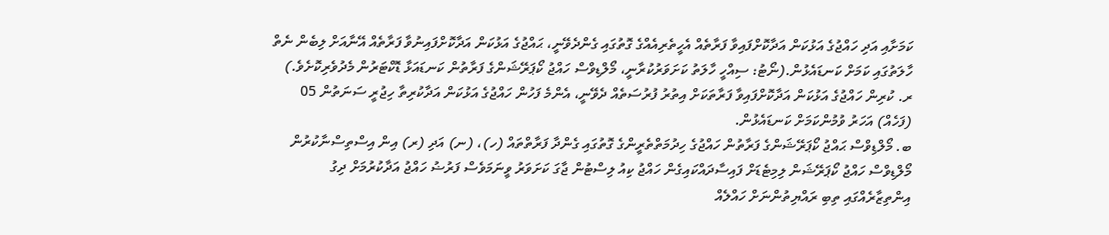ކަމަށާއި އަދި ހައްޖުގެ އަޅުކަން އަދާކޮށްފައިވާ ފަރާތެއް އެހީތެރިއެއްގެ ގޮތުގައި ގެންދެވޭނީ، ޙައްޖުގެ އަޅުކަން އަދާކޮށްފައިނުވާ ފަރާތެއް އޭނާއަށް ލިބެން ނެތް ހާލަތުގައި ކަމަށް ކަނޑައެޅުން.(ނޯޓު: ސިއްހީ ހާލަތު ކަށަވަރުކުރާނީ، މޯލްޑިވްސް ހައްޖު ކޯޕަރޭޝަންގެ ފަރާތުން ކަނޑައަޅާ ޑޮކްޓަރުން މެދުވެރިކޮށެވެ.)
ރ. ކުރިން ހައްޖުގެ އަޅުކަން އަދާކޮށްފައިވާ ފަރާތަކަށް އިތުރު ފުރުސަތެއް ދެވޭނީ، އެންމެ ފަހުން ހައްޖުގެ އަޅުކަން އަދާކުރިތާ ހިޖުރީ ސަނަތުން 05 (ފަހެއް) އަހަރު ވުމުންކަމަށް ކަނޑައެޅުން.
ބ. މޯލްޑިވްސް ޙައްޖު ކޯޕަރޭޝަންގެ ފަރާތުން ހައްޖުގެ ހިދުމަތްތެރީންގެ ގޮތުގައި ގެންދާ ފަރާތްތައް (ހ)، (ނ) އަދި (ރ) އިން އިސްތިސްނާކުރުން
މޯލްޑިވްސް ހައްޖު ކޯޕަރޭޝަން ލިމިޓެޑަށް ފައިސާދައްކައިގެން ހައްޖު ކިއު ލިސްޓުން ޖާގަ ކަށަވަރު ވީނަމަވެސް ފަރުޟު ހައްޖު އަދާކުރުމަށް ދިގު އިންތިޒާރެއްގައި ތިބި ރައްޔިތުންނަށް ހައްލެއް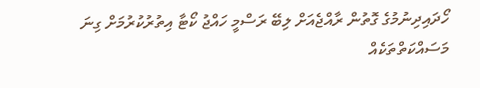ހޯދައިދިނުމުގެ ގޮތުން ރާއްޖެއަށް ލިބޭ ރަސްމީ ހައްޖު ކޯޓާ އިތުރުކުރުމަށް ގިނަ މަސައްކަތްތަކެއް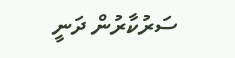ސަރުކާރުން ދަނީ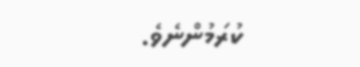ކުރަމުންނެވެ.